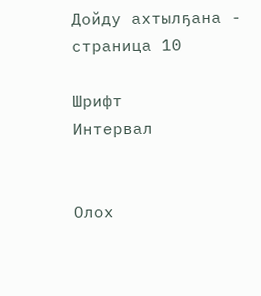Дойду ахтылҕана - страница 10

Шрифт
Интервал


Олох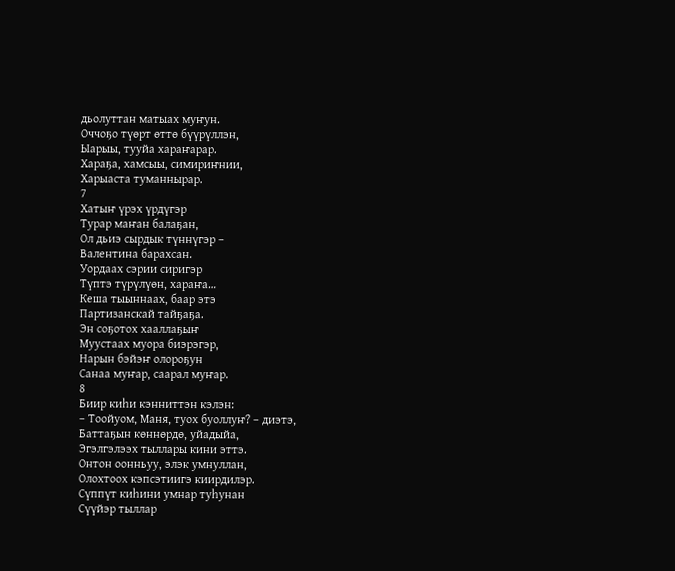дьолуттан матыах муҥун.
Оччоҕо түөрт өттө бүүрүллэн,
Ыарыы, тууйа хараҥарар.
Хараҕа, хамсыы, симириҥнии,
Харыаста туманнырар.
7
Хатыҥ үрэх үрдүгэр
Турар маҥан балаҕан,
Ол дьиэ сырдык түннүгэр –
Валентина барахсан.
Уордаах сэрии сиригэр
Түптэ түрүлүөн, хараҥа…
Кеша тыыннаах, баар этэ
Партизанскай тайҕаҕа.
Эн соҕотох хааллаҕыҥ
Муустаах муора биэрэгэр,
Нарын бэйэҥ олороҕун
Санаа муҥар, саарал муҥар.
8
Биир киһи кэнниттэн кэлэн:
– Тоойуом, Маня, туох буоллуҥ? – диэтэ,
Баттаҕын көннөрдө, уйадыйа,
Эгэлгэлээх тыллары кини эттэ.
Онтон оонньуу, элэк умнуллан,
Олохтоох кэпсэтиигэ киирдилэр.
Сүппүт киһини умнар туһунан
Сүүйэр тыллар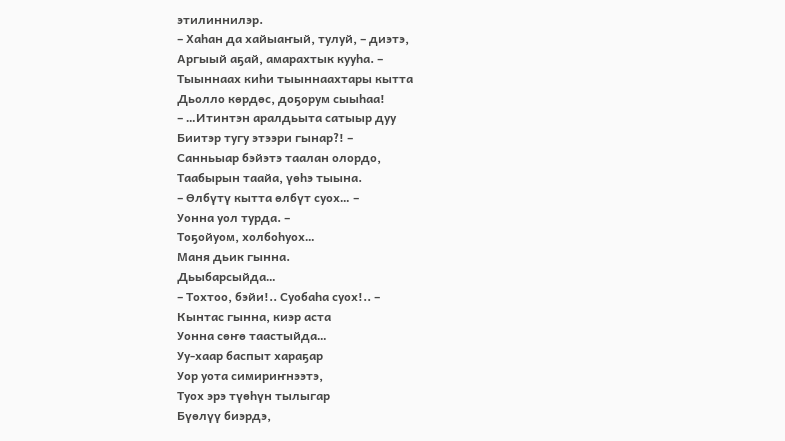этилиннилэр.
– Хаһан да хайыаҥый, тулуй, – диэтэ,
Аргыый аҕай, амарахтык кууһа. –
Тыыннаах киһи тыыннаахтары кытта
Дьолло көрдөс, доҕорум сыыһаа!
– …Итинтэн аралдьыта сатыыр дуу
Биитэр тугу этээри гынар?! –
Санньыар бэйэтэ таалан олордо,
Таабырын таайа, үөһэ тыына.
– Өлбүтү кытта өлбүт суох… –
Уонна уол турда. –
Тоҕойуом, холбоһуох…
Маня дьик гынна.
Дьыбарсыйда…
– Тохтоо, бэйи!.. Суобаһа суох!.. –
Кынтас гынна, киэр аста
Уонна сөҥө таастыйда…
Уу-хаар баспыт хараҕар
Уор уота симириҥнээтэ,
Туох эрэ түөһүн тылыгар
Бүөлүү биэрдэ,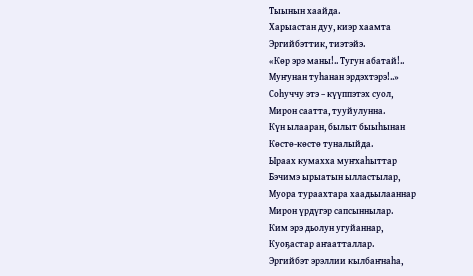Тыынын хаайда.
Харыастан дуу, киэр хаамта
Эргийбэттик, тиэтэйэ.
«Көр эрэ маны!.. Тугун абатай!..
Муҥунан туһанан эрдэхтэрэ!..»
Соһуччу этэ – күүппэтэх суол,
Мирон саатта, тууйулунна.
Күн ылааран, былыт быыһынан
Көстө-көстө туналыйда.
Ыраах кумахха муҥхаһыттар
Бэчимэ ырыатын ылластылар,
Муора тураахтара хаадьылааннар
Мирон үрдүгэр сапсыннылар.
Ким эрэ дьолун угуйаннар,
Куоҕастар аҥаатталлар.
Эргийбэт эрэллии кылбаҥнаһа,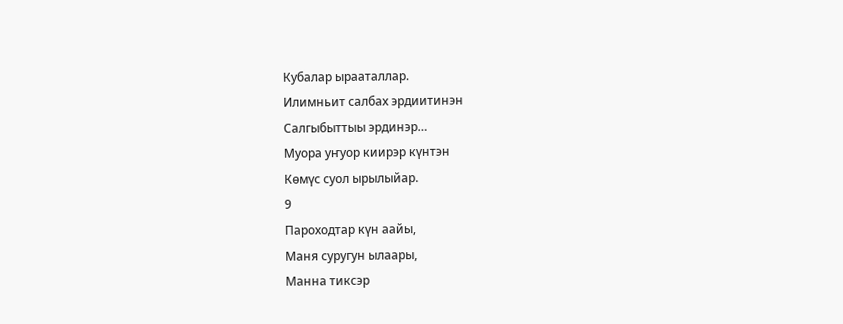Кубалар ырааталлар.
Илимньит салбах эрдиитинэн
Салгыбыттыы эрдинэр…
Муора уҥуор киирэр күнтэн
Көмүс суол ырылыйар.
9
Пароходтар күн аайы,
Маня суругун ылаары,
Манна тиксэр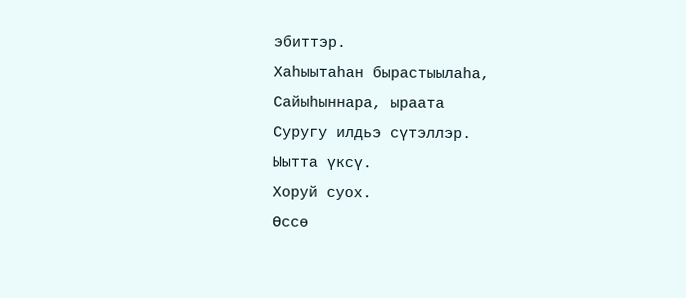эбиттэр.
Хаһыытаһан бырастыылаһа,
Сайыһыннара, ыраата
Суругу илдьэ сүтэллэр.
Ыытта үксү.
Хоруй суох.
Өссө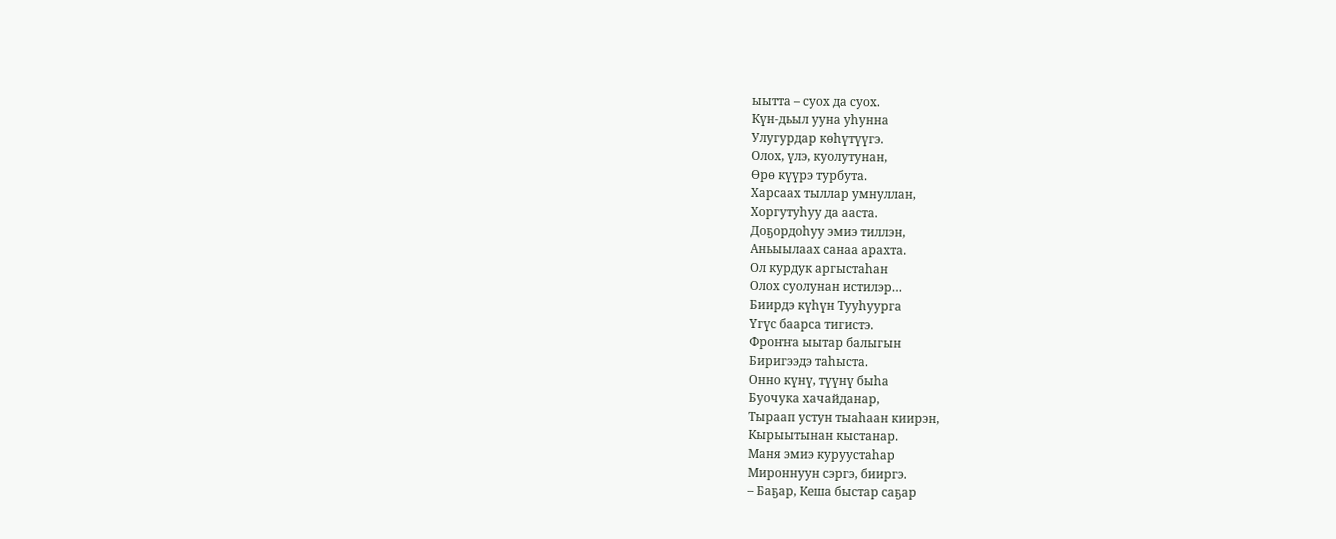ыытта – суох да суох.
Күн-дьыл ууна уһунна
Улугурдар көһүтүүгэ.
Олох, үлэ, куолутунан,
Өрө күүрэ турбута.
Харсаах тыллар умнуллан,
Хоргутуһуу да ааста.
Доҕордоһуу эмиэ тиллэн,
Аньыылаах санаа арахта.
Ол курдук аргыстаһан
Олох суолунан истилэр…
Биирдэ күһүн Тууһуурга
Үгүс баарса тигистэ.
Фроҥҥа ыытар балыгын
Биригээдэ таһыста.
Онно күнү, түүнү быһа
Буочука хачайданар,
Тыраап устун тыаһаан киирэн,
Кырыытынан кыстанар.
Маня эмиэ куруустаһар
Мироннуун сэргэ, бииргэ.
– Баҕар, Кеша быстар саҕар